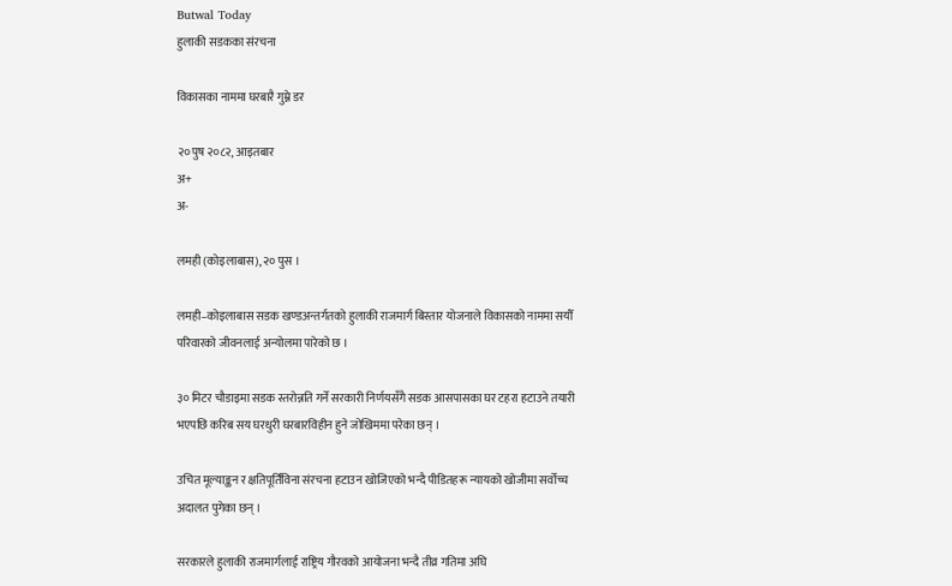Butwal Today
हुलाकी सडकका संरचना

विकासका नाममा घरबारै गुम्ने डर

२० पुष २०८२, आइतबार
अ+
अ-

लमही (कोइलाबास), २० पुस ।

लमही–कोइलाबास सडक खण्डअन्तर्गतको हुलाकी राजमार्ग बिस्तार योजनाले विकासको नाममा सयौँ परिवारको जीवनलाई अन्योलमा पारेको छ ।

३० मिटर चौडाइमा सडक स्तरोन्नति गर्ने सरकारी निर्णयसँगै सडक आसपासका घर टहरा हटाउने तयारी भएपछि करिब सय घरधुरी घरबारविहीन हुने जोखिममा परेका छन् ।

उचित मूल्याङ्कन र क्षतिपूर्तिविना संरचना हटाउन खोजिएको भन्दै पीडितहरू न्यायको खोजीमा सर्वोच्च अदालत पुगेका छन् ।

सरकारले हुलाकी राजमार्गलाई राष्ट्रिय गौरवको आयोजना भन्दै तीव्र गतिमा अघि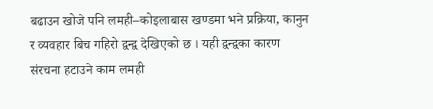बढाउन खोजे पनि लमही–कोइलाबास खण्डमा भने प्रक्रिया, कानुन र व्यवहार बिच गहिरो द्वन्द्व देखिएको छ । यही द्वन्द्वका कारण संरचना हटाउने काम लमही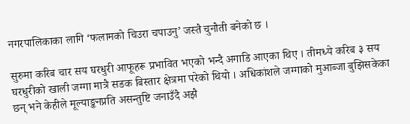नगरपालिकाका लागि ‘फलामको चिउरा चपाउनु’ जस्तै चुनौती बनेको छ ।

सुरुमा करिब चार सय घरधुरी आफूहरू प्रभावित भएको भन्दै अगाडि आएका थिए । तीमध्ये करिब ३ सय घरधुरीको खाली जग्गा मात्रै सडक बिस्तार क्षेत्रमा परेको थियो । अधिकांशले जग्गाको मुआब्जा बुझिसकेका छन् भने केहीले मूल्याङ्कनप्रति असन्तुष्टि जनाउँदै अझै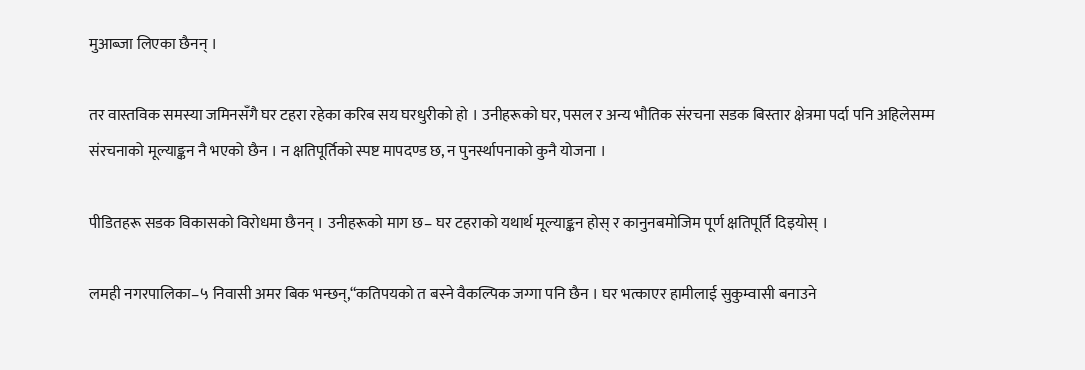मुआब्जा लिएका छैनन् ।

तर वास्तविक समस्या जमिनसँगै घर टहरा रहेका करिब सय घरधुरीको हो । उनीहरूको घर, पसल र अन्य भौतिक संरचना सडक बिस्तार क्षेत्रमा पर्दा पनि अहिलेसम्म संरचनाको मूल्याङ्कन नै भएको छैन । न क्षतिपूर्तिको स्पष्ट मापदण्ड छ, न पुनर्स्थापनाको कुनै योजना ।

पीडितहरू सडक विकासको विरोधमा छैनन् । उनीहरूको माग छ– घर टहराको यथार्थ मूल्याङ्कन होस् र कानुनबमोजिम पूर्ण क्षतिपूर्ति दिइयोस् ।

लमही नगरपालिका–५ निवासी अमर बिक भन्छन्,“कतिपयको त बस्ने वैकल्पिक जग्गा पनि छैन । घर भत्काएर हामीलाई सुकुम्वासी बनाउने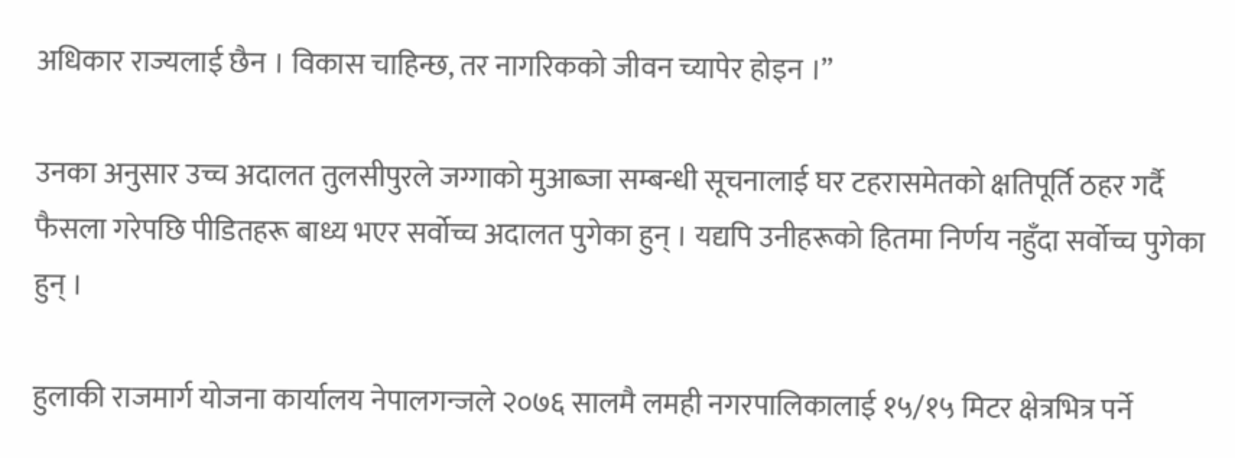अधिकार राज्यलाई छैन । विकास चाहिन्छ, तर नागरिकको जीवन च्यापेर होइन ।”

उनका अनुसार उच्च अदालत तुलसीपुरले जग्गाको मुआब्जा सम्बन्धी सूचनालाई घर टहरासमेतको क्षतिपूर्ति ठहर गर्दै फैसला गरेपछि पीडितहरू बाध्य भएर सर्वोच्च अदालत पुगेका हुन् । यद्यपि उनीहरूको हितमा निर्णय नहुँदा सर्वोच्च पुगेका हुन् ।

हुलाकी राजमार्ग योजना कार्यालय नेपालगन्जले २०७६ सालमै लमही नगरपालिकालाई १५/१५ मिटर क्षेत्रभित्र पर्ने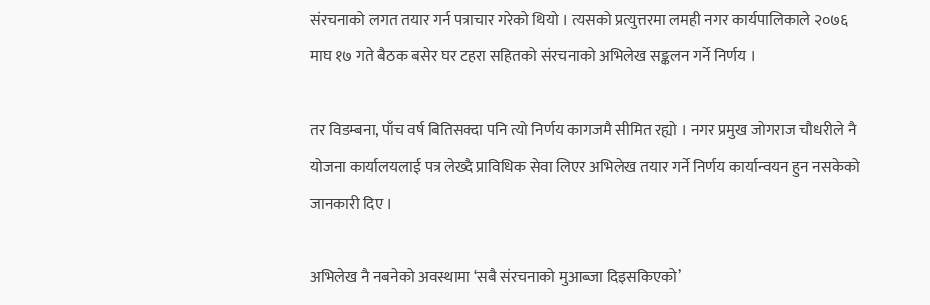संरचनाको लगत तयार गर्न पत्राचार गरेको थियो । त्यसको प्रत्युत्तरमा लमही नगर कार्यपालिकाले २०७६ माघ १७ गते बैठक बसेर घर टहरा सहितको संरचनाको अभिलेख सङ्कलन गर्ने निर्णय ।

तर विडम्बना, पाँच वर्ष बितिसक्दा पनि त्यो निर्णय कागजमै सीमित रह्यो । नगर प्रमुख जोगराज चौधरीले नै योजना कार्यालयलाई पत्र लेख्दै प्राविधिक सेवा लिएर अभिलेख तयार गर्ने निर्णय कार्यान्वयन हुन नसकेको जानकारी दिए ।

अभिलेख नै नबनेको अवस्थामा ‘सबै संरचनाको मुआब्जा दिइसकिएको’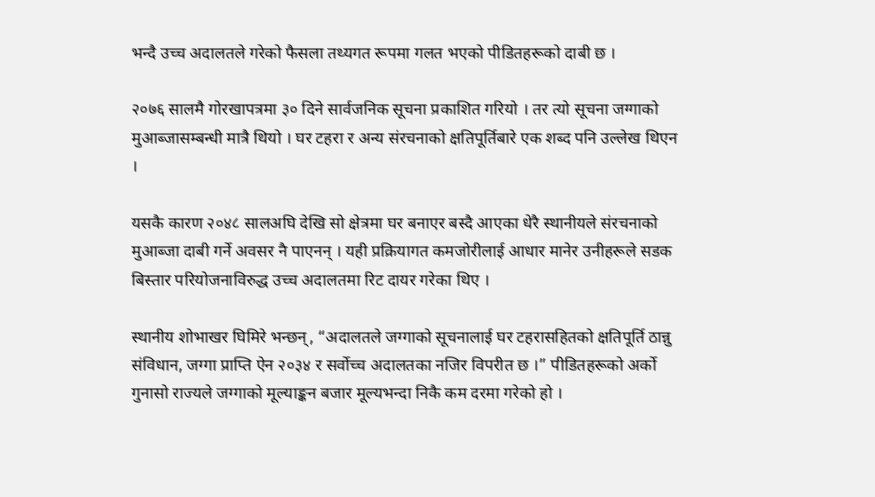भन्दै उच्च अदालतले गरेको फैसला तथ्यगत रूपमा गलत भएको पीडितहरूको दाबी छ ।

२०७६ सालमै गोरखापत्रमा ३० दिने सार्वजनिक सूचना प्रकाशित गरियो । तर त्यो सूचना जग्गाको मुआब्जासम्बन्धी मात्रै थियो । घर टहरा र अन्य संरचनाको क्षतिपूर्तिबारे एक शब्द पनि उल्लेख थिएन ।

यसकै कारण २०४८ सालअघि देखि सो क्षेत्रमा घर बनाएर बस्दै आएका धेरै स्थानीयले संरचनाको मुआब्जा दाबी गर्ने अवसर नै पाएनन् । यही प्रक्रियागत कमजोरीलाई आधार मानेर उनीहरूले सडक बिस्तार परियोजनाविरुद्ध उच्च अदालतमा रिट दायर गरेका थिए ।

स्थानीय शोभाखर घिमिरे भन्छन्, “अदालतले जग्गाको सूचनालाई घर टहरासहितको क्षतिपूर्ति ठान्नु संविधान, जग्गा प्राप्ति ऐन २०३४ र सर्वोच्च अदालतका नजिर विपरीत छ ।” पीडितहरूको अर्को गुनासो राज्यले जग्गाको मूल्याङ्कन बजार मूल्यभन्दा निकै कम दरमा गरेको हो ।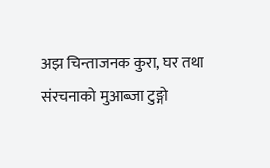अझ चिन्ताजनक कुरा, घर तथा संरचनाको मुआब्जा टुङ्गो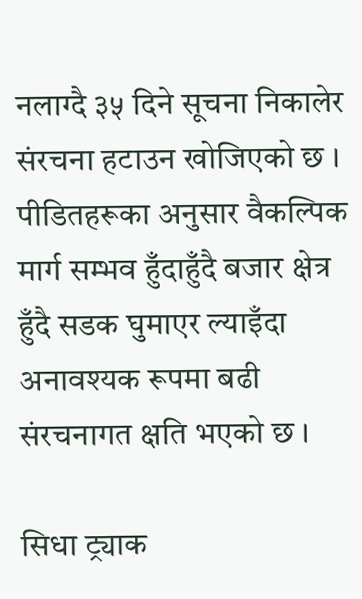नलाग्दै ३५ दिने सूचना निकालेर संरचना हटाउन खोजिएको छ । पीडितहरूका अनुसार वैकल्पिक मार्ग सम्भव हुँदाहुँदै बजार क्षेत्र हुँदै सडक घुमाएर ल्याइँदा अनावश्यक रूपमा बढी संरचनागत क्षति भएको छ ।

सिधा ट्र्याक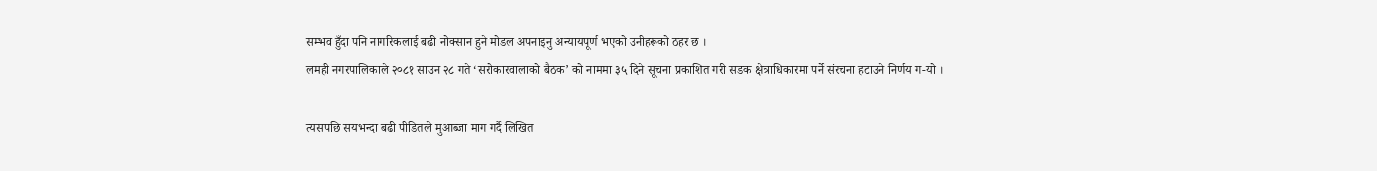सम्भव हुँदा पनि नागरिकलाई बढी नोक्सान हुने मोडल अपनाइनु अन्यायपूर्ण भएको उनीहरूको ठहर छ ।
लमही नगरपालिकाले २०८१ साउन २८ गते ‘सरोकारवालाको बैठक’ को नाममा ३५ दिने सूचना प्रकाशित गरी सडक क्षेत्राधिकारमा पर्ने संरचना हटाउने निर्णय ग-यो ।

त्यसपछि सयभन्दा बढी पीडितले मुआब्जा माग गर्दै लिखित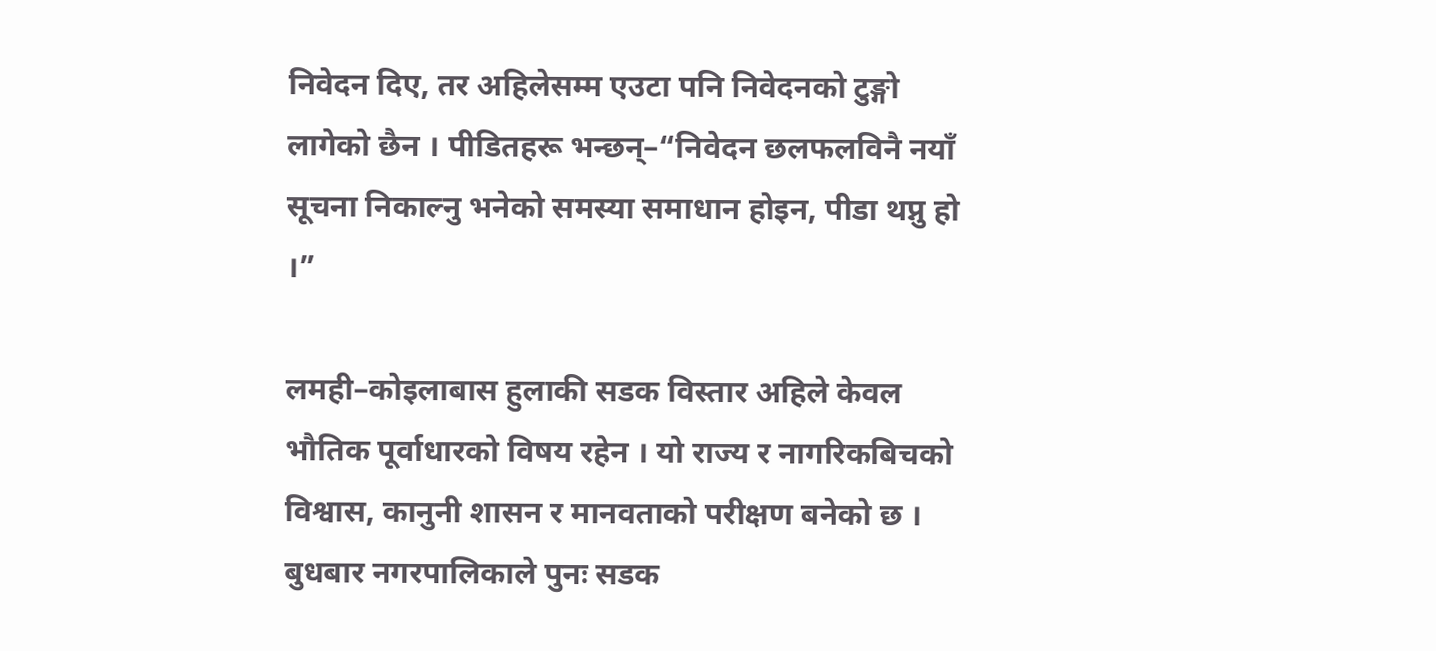निवेदन दिए, तर अहिलेसम्म एउटा पनि निवेदनको टुङ्गो लागेको छैन । पीडितहरू भन्छन्–“निवेदन छलफलविनै नयाँ सूचना निकाल्नु भनेको समस्या समाधान होइन, पीडा थप्नु हो ।”

लमही–कोइलाबास हुलाकी सडक विस्तार अहिले केवल भौतिक पूर्वाधारको विषय रहेन । यो राज्य र नागरिकबिचको विश्वास, कानुनी शासन र मानवताको परीक्षण बनेको छ । बुधबार नगरपालिकाले पुनः सडक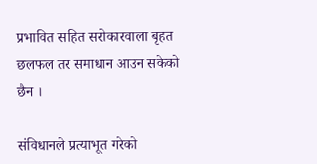प्रभावित सहित सरोकारवाला बृहत छलफल तर समाधान आउन सकेको छैन ।

संविधानले प्रत्याभूत गरेको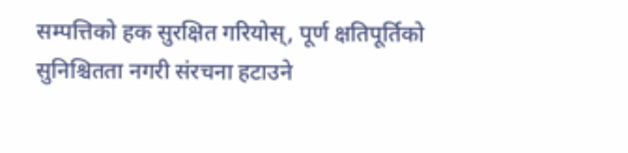सम्पत्तिको हक सुरक्षित गरियोस्, पूर्ण क्षतिपूर्तिको सुनिश्चितता नगरी संरचना हटाउने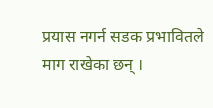प्रयास नगर्न सडक प्रभावितले माग राखेका छन् ।